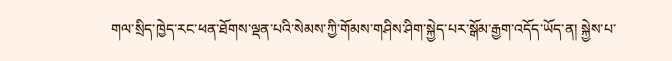གལ་སྲིད་ཁྱེད་རང་ཕན་ཐོགས་ལྡན་པའི་སེམས་ཀྱི་གོམས་གཤིས་ཤིག་སྐྱེད་པར་སྒོམ་རྒྱག་འདོད་ཡོད་ན། སྐྱེས་པ་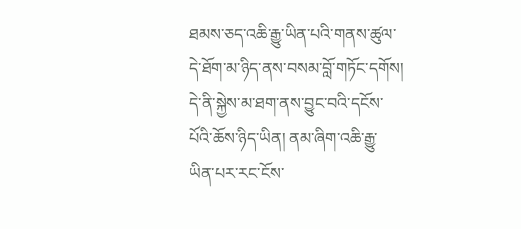ཐམས་ཅད་འཆི་རྒྱུ་ཡིན་པའི་གནས་ཚུལ་དེ་ཐོག་མ་ཉིད་ནས་བསམ་བློ་གཏོང་དགོས། དེ་ནི་སྐྱེས་མ་ཐག་ནས་བྱུང་བའི་དངོས་པོའི་ཆོས་ཉིད་ཡིན། ནམ་ཞིག་འཆི་རྒྱུ་ཡིན་པར་རང་ངོས་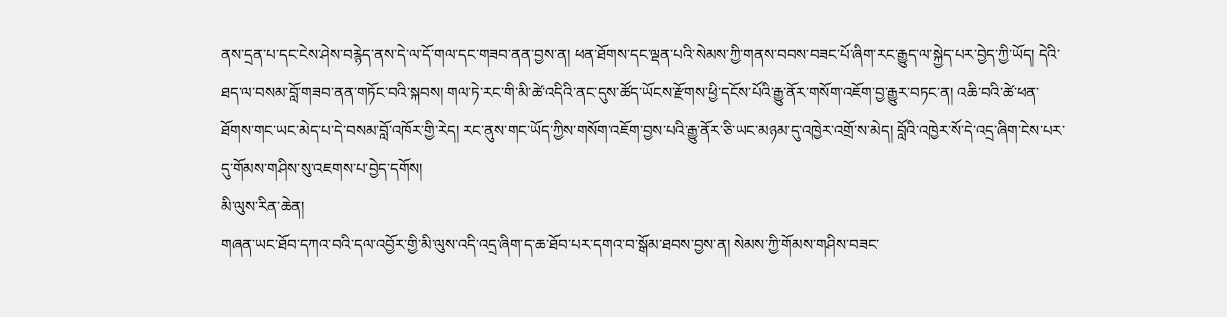ནས་དྲན་པ་དང་ངེས་ཤེས་བརྙེད་ནས་དེ་ལ་དོ་གལ་དང་གཟབ་ནན་བྱས་ན། ཕན་ཐོགས་དང་ལྡན་པའི་སེམས་ཀྱི་གནས་བབས་བཟང་པོ་ཞིག་རང་རྒྱུད་ལ་སྐྱེད་པར་བྱེད་ཀྱི་ཡོད། དེའི་ཐད་ལ་བསམ་བློ་གཟབ་ནན་གཏོང་བའི་སྐབས། གལ་ཏེ་རང་གི་མི་ཚེ་འདིའི་ནང་དུས་ཚོད་ཡོངས་རྫོགས་ཕྱི་དངོས་པོའི་རྒྱུ་ནོར་གསོག་འཇོག་བྱ་རྒྱུར་བཏང་ན། འཆི་བའི་ཚེ་ཕན་ཐོགས་གང་ཡང་མེད་པ་དེ་བསམ་བློ་འཁོར་གྱི་རེད། རང་ནུས་གང་ཡོད་ཀྱིས་གསོག་འཇོག་བྱས་པའི་རྒྱུ་ནོར་ཅི་ཡང་མཉམ་དུ་འཁྱེར་འགྲོ་ས་མེད། བློའི་འཁྱེར་སོ་དེ་འདྲ་ཞིག་ངེས་པར་དུ་གོམས་གཤིས་སུ་འཇགས་པ་བྱེད་དགོས།
མི་ལུས་རིན་ཆེན།
གཞན་ཡང་ཐོབ་དཀའ་བའི་དལ་འབྱོར་གྱི་མི་ལུས་འདི་འདྲ་ཞིག་ད་ཆ་ཐོབ་པར་དགའ་བ་སྒོམ་ཐབས་བྱས་ན། སེམས་ཀྱི་གོམས་གཤིས་བཟང་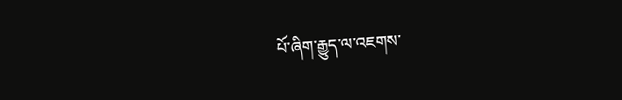པོ་ཞིག་རྒྱུད་ལ་འཇགས་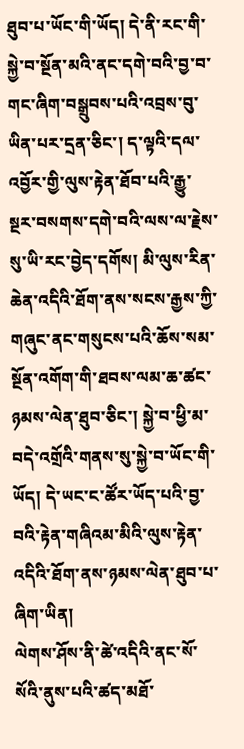ཐུབ་པ་ཡོང་གི་ཡོད། དེ་ནི་རང་གི་སྐྱེ་བ་སྔོན་མའི་ནང་དགེ་བའི་བྱ་བ་གང་ཞིག་བསྒྲུབས་པའི་འབྲས་བུ་ཡིན་པར་དྲན་ཅིང་། ད་ལྟའི་དལ་འབྱོར་གྱི་ལུས་རྟེན་ཐོབ་པའི་རྒྱུ་སྔར་བསགས་དགེ་བའི་ལས་ལ་རྗེས་སུ་ཡི་རང་བྱེད་དགོས། མི་ལུས་རིན་ཆེན་འདིའི་ཐོག་ནས་སངས་རྒྱས་ཀྱི་གཞུང་ནང་གསུངས་པའི་ཆོས་སམ་སྔོན་འགོག་གི་ཐབས་ལམ་ཆ་ཚང་ཉམས་ལེན་ཐུབ་ཅིང་། སྐྱེ་བ་ཕྱི་མ་བདེ་འགྲོའི་གནས་སུ་སྐྱེ་བ་ཡོང་གི་ཡོད། དེ་ཡང་ང་ཚོར་ཡོད་པའི་བྱ་བའི་རྟེན་གཞིའམ་མིའི་ལུས་རྟེན་འདིའི་ཐོག་ནས་ཉམས་ལེན་ཐུབ་པ་ཞིག་ཡིན།
ལེགས་ཤོས་ནི་ཚེ་འདིའི་ནང་སོ་སོའི་ནུས་པའི་ཚད་མཐོ་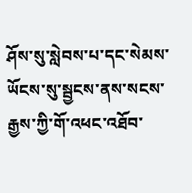ཤོས་སུ་སླེབས་པ་དང་སེམས་ཡོངས་སུ་སྦྱངས་ནས་སངས་རྒྱས་ཀྱི་གོ་འཕང་འཐོབ་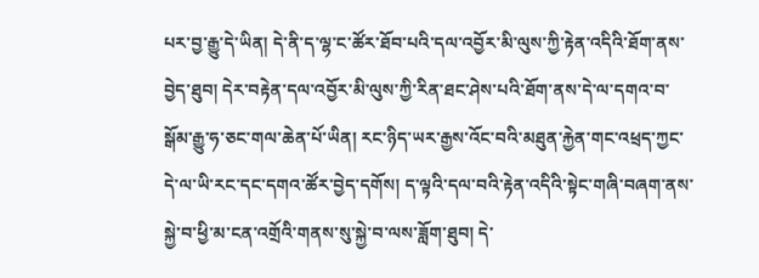པར་བྱ་རྒྱུ་དེ་ཡིན། དེ་ནི་ད་ལྷ་ང་ཚོར་ཐོབ་པའི་དལ་འབྱོར་མི་ལུས་ཀྱི་རྟེན་འདིའི་ཐོག་ནས་བྱེད་ཐུབ། དེར་བརྟེན་དལ་འབྱོར་མི་ལུས་ཀྱི་རིན་ཐང་ཤེས་པའི་ཐོག་ནས་དེ་ལ་དགའ་བ་སྒོམ་རྒྱུ་ཧ་ཅང་གལ་ཆེན་པོ་ཡིན། རང་ཉིད་ཡར་རྒྱས་འོང་བའི་མཐུན་རྐྱེན་གང་འཕྲད་ཀྱང་དེ་ལ་ཡི་རང་དང་དགའ་ཚོར་བྱེད་དགོས། ད་ལྟའི་དལ་བའི་རྟེན་འདིའི་སྟེང་གཞི་བཞག་ནས་སྐྱེ་བ་ཕྱི་མ་ངན་འགྲོའི་གནས་སུ་སྐྱེ་བ་ལས་ཟློག་ཐུབ། དེ་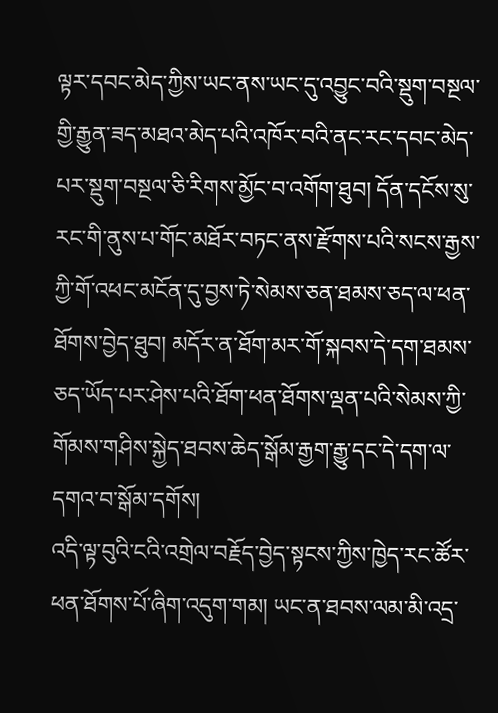ལྟར་དབང་མེད་ཀྱིས་ཡང་ནས་ཡང་དུ་འབྱུང་བའི་སྡུག་བསྔལ་གྱི་རྒྱུན་ཟད་མཐའ་མེད་པའི་འཁོར་བའི་ནང་རང་དབང་མེད་པར་སྡུག་བསྔལ་ཅི་རིགས་མྱོང་བ་འགོག་ཐུབ། དོན་དངོས་སུ་རང་གི་ནུས་པ་གོང་མཐོར་བཏང་ནས་རྫོགས་པའི་སངས་རྒྱས་ཀྱི་གོ་འཕང་མངོན་དུ་བྱས་ཏེ་སེམས་ཅན་ཐམས་ཅད་ལ་ཕན་ཐོགས་བྱེད་ཐུབ། མདོར་ན་ཐོག་མར་གོ་སྐབས་དེ་དག་ཐམས་ཅད་ཡོད་པར་ཤེས་པའི་ཐོག་ཕན་ཐོགས་ལྡན་པའི་སེམས་ཀྱི་གོམས་གཤིས་སྐྱེད་ཐབས་ཆེད་སྒོམ་རྒྱག་རྒྱུ་དང་དེ་དག་ལ་དགའ་བ་སྒོམ་དགོས།
འདི་ལྟ་བུའི་ངའི་འགྲེལ་བརྗོད་བྱེད་སྟངས་ཀྱིས་ཁྱེད་རང་ཚོར་ཕན་ཐོགས་པོ་ཞིག་འདུག་གམ། ཡང་ན་ཐབས་ལམ་མི་འདྲ་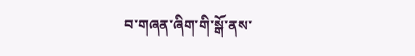བ་གཞན་ཞིག་གི་སྒོ་ནས་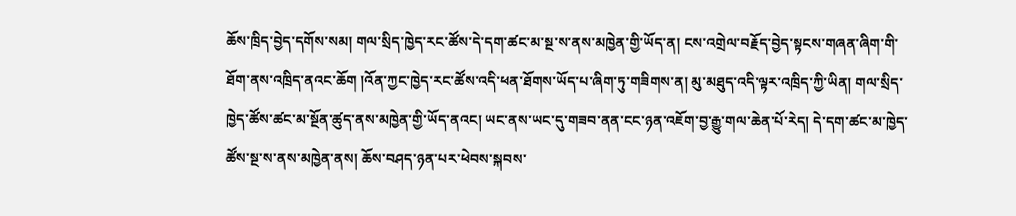ཆོས་ཁྲིད་བྱེད་དགོས་སམ། གལ་སྲིད་ཁྱེད་རང་ཚོས་དེ་དག་ཚང་མ་སྔ་ས་ནས་མཁྱེན་གྱི་ཡོད་ན། ངས་འགྲེལ་བརྗོད་བྱེད་སྟངས་གཞན་ཞིག་གི་ཐོག་ནས་འཁྲིད་ནའང་ཆོག །འོན་ཀྱང་ཁྱེད་རང་ཚོས་འདི་ཕན་ཐོགས་ཡོད་པ་ཞིག་ཏུ་གཟིགས་ན། མུ་མཐུད་འདི་ལྟར་འཁྲིད་ཀྱི་ཡིན། གལ་སྲིད་ཁྱེད་ཚོས་ཚང་མ་སྔོན་ཚུད་ནས་མཁྱེན་གྱི་ཡོད་ནའང། ཡང་ནས་ཡང་དུ་གཟབ་ནན་ངང་ཉན་འཇོག་བྱ་རྒྱུ་གལ་ཆེན་པོ་རེད། དེ་དག་ཚང་མ་ཁྱེད་ཚོས་སྔ་ས་ནས་མཁྱེན་ནས། ཆོས་བཤད་ཉན་པར་ཕེབས་སྐབས་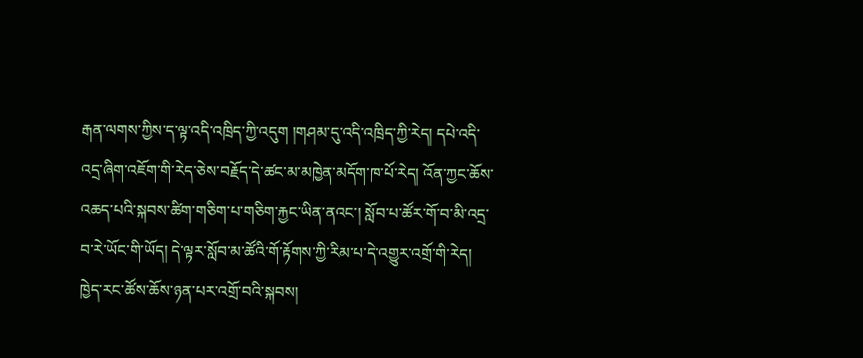རྒན་ལགས་ཀྱིས་ད་ལྟ་འདི་འཁྲིད་ཀྱི་འདུག །གཤམ་དུ་འདི་འཁྲིད་ཀྱི་རེད། དཔེ་འདི་འདྲ་ཞིག་འཇོག་གི་རེད་ཅེས་བརྗོད་དེ་ཚང་མ་མཁྱེན་མདོག་ཁ་པོ་རེད། འོན་ཀྱང་ཆོས་འཆད་པའི་སྐབས་ཚིག་གཅིག་པ་གཅིག་རྐྱང་ཡིན་ནའང་། སློབ་པ་ཚོར་གོ་བ་མི་འདྲ་བ་རེ་ཡོང་གི་ཡོད། དེ་ལྟར་སློབ་མ་ཚོའི་གོ་རྟོགས་ཀྱི་རིམ་པ་དེ་འགྱུར་འགྲོ་གི་རེད། ཁྱེད་རང་ཚོས་ཆོས་ཉན་པར་འགྲོ་བའི་སྐབས།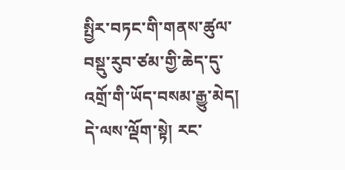སྤྱིར་བཏང་གི་གནས་ཚུལ་བསྡུ་རུབ་ཙམ་གྱི་ཆེད་དུ་འགྲོ་གི་ཡོད་བསམ་རྒྱུ་མེད། དེ་ལས་ལྡོག་སྟེ། རང་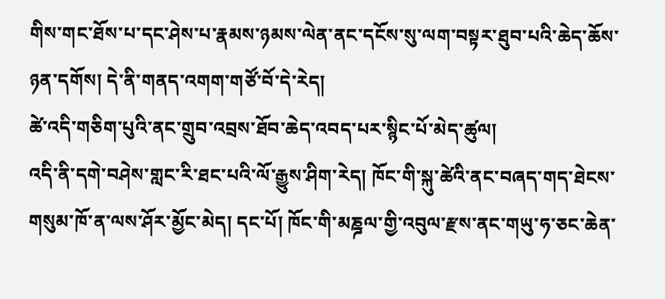གིས་གང་ཐོས་པ་དང་ཤེས་པ་རྣམས་ཉམས་ལེན་ནང་དངོས་སུ་ལག་བསྟར་ཐུབ་པའི་ཆེད་ཆོས་ཉན་དགོས། དེ་ནི་གནད་འགག་གཙོ་བོ་དེ་རེད།
ཚེ་འདི་གཅིག་པུའི་ནང་གྲུབ་འབྲས་ཐོབ་ཆེད་འབད་པར་སྙིང་པོ་མེད་ཚུལ།
འདི་ནི་དགེ་བཤེས་གླང་རི་ཐང་པའི་ལོ་རྒྱུས་ཤིག་རེད། ཁོང་གི་སྐུ་ཚེའི་ནང་བཞད་གད་ཐེངས་གསུམ་ཁོ་ན་ལས་ཤོར་མྱོང་མེད། དང་པོ། ཁོང་གི་མཎྜལ་གྱི་འབུལ་རྫས་ནང་གཡུ་ཧ་ཅང་ཆེན་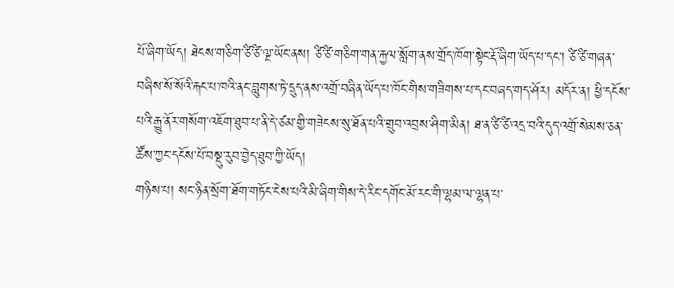པོ་ཞིག་ཡོད། ཐེངས་གཅིག་ཙི་ཙི་ལྔ་ཡོང་ནས། ཙི་ཙི་གཅིག་གན་རྐྱལ་སློག་ནས་གྲོད་ཁོག་སྟེང་རྡོ་ཞིག་ཡོད་པ་དང་། ཙི་ཙི་གཞན་བཞིས་སོ་སོའི་རྐང་པ་ཁའི་ནང་བླུགས་ཏེ་དྲུད་ནས་འགྲོ་བཞིན་ཡོད་པ་ཁོང་གིས་གཟིགས་པ་དང་བཞད་གད་ཤོར། མདོར་ན། ཕྱི་དངོས་པའི་རྒྱུ་ནོར་གསོག་འཇོག་ཐུབ་པ་ནི་དེ་ཙམ་གྱི་གཟེངས་སུ་ཐོན་པའི་གྲུབ་འབྲས་ཤིག་མིན། ཐ་ན་ཙི་ཙི་འདྲ་བའི་དུད་འགྲོ་སེམས་ཅན་ཚོས་ཀྱང་དངོས་པོ་བསྡུ་རུབ་བྱེད་ཐུབ་ཀྱི་ཡོད།
གཉིས་པ། སང་ཉིན་སྲོག་ཐོག་གཏོང་ངེས་པའི་མི་ཞིག་གིས་དེ་རིང་དགོང་མོ་རང་གི་ལྷམ་ལ་ལྷན་པ་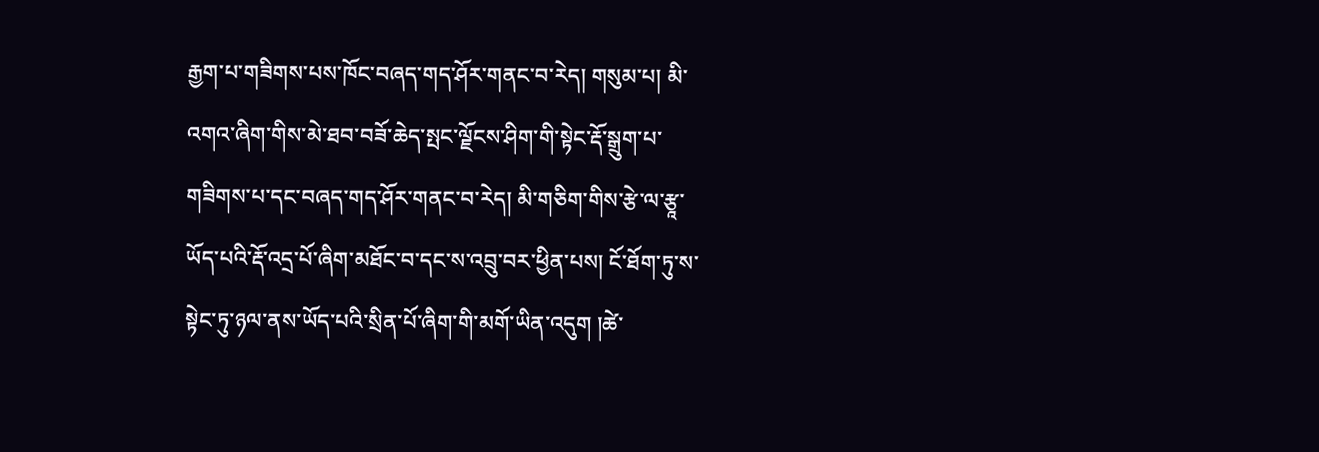རྒྱག་པ་གཟིགས་པས་ཁོང་བཞད་གད་ཤོར་གནང་བ་རེད། གསུམ་པ། མི་འགའ་ཞིག་གིས་མེ་ཐབ་བཟོ་ཆེད་སྤང་ལྗོངས་ཤིག་གི་སྟེང་རྡོ་སྒྲུག་པ་གཟིགས་པ་དང་བཞད་གད་ཤོར་གནང་བ་རེད། མི་གཅིག་གིས་རྩེ་ལ་རྩཱ་ཡོད་པའི་རྡོ་འདྲ་པོ་ཞིག་མཐོང་བ་དང་ས་འབྲུ་བར་ཕྱིན་པས། ངོ་ཐོག་ཏུ་ས་སྟེང་ཏུ་ཉལ་ནས་ཡོད་པའི་སྲིན་པོ་ཞིག་གི་མགོ་ཡིན་འདུག །ཚེ་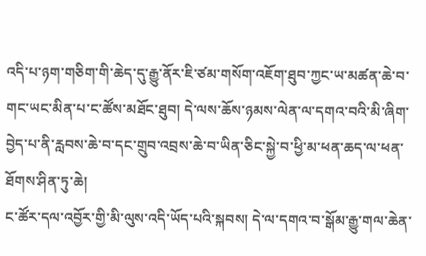འདི་པ་ཉག་གཅིག་གི་ཆེད་དུ་རྒྱུ་ནོར་ཇི་ཙམ་གསོག་འཇོག་ཐུབ་ཀྱང་ཡ་མཚན་ཆེ་བ་གང་ཡང་མིན་པ་ང་ཚོས་མཐོང་ཐུབ། དེ་ལས་ཆོས་ཉམས་ལེན་ལ་དགའ་བའི་མི་ཞིག་བྱེད་པ་ནི་རླབས་ཆེ་བ་དང་གྲུབ་འབྲས་ཆེ་བ་ཡིན་ཅིང་སྐྱེ་བ་ཕྱི་མ་ཕན་ཆད་ལ་ཕན་ཐོགས་ཤིན་ཏུ་ཆེ།
ང་ཚོར་དལ་འབྱོར་གྱི་མི་ལུས་འདི་ཡོད་པའི་སྐབས། དེ་ལ་དགའ་བ་སྒོམ་རྒྱུ་གལ་ཆེན་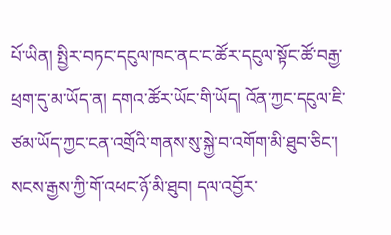པོ་ཡིན། སྤྱིར་བཏང་དངུལ་ཁང་ནང་ང་ཚོར་དངུལ་སྟོང་ཚོ་བརྒྱ་ཕྲག་དུ་མ་ཡོད་ན། དགའ་ཚོར་ཡོང་གི་ཡོད། འོན་ཀྱང་དངུལ་ཇི་ཙམ་ཡོད་ཀྱང་ངན་འགྲོའི་གནས་སུ་སྐྱེ་བ་འགོག་མི་ཐུབ་ཅིང་། སངས་རྒྱས་ཀྱི་གོ་འཕང་ཉོ་མི་ཐུབ། དལ་འབྱོར་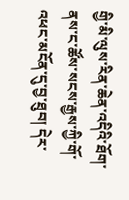གྱི་མི་ལུས་རིན་ཆེན་འདིའི་ཐོག་ནས་ང་ཚོས་སངས་རྒྱས་ཀྱི་གོ་འཕང་མངོན་དུ་བྱ་ཐུབ། དེར་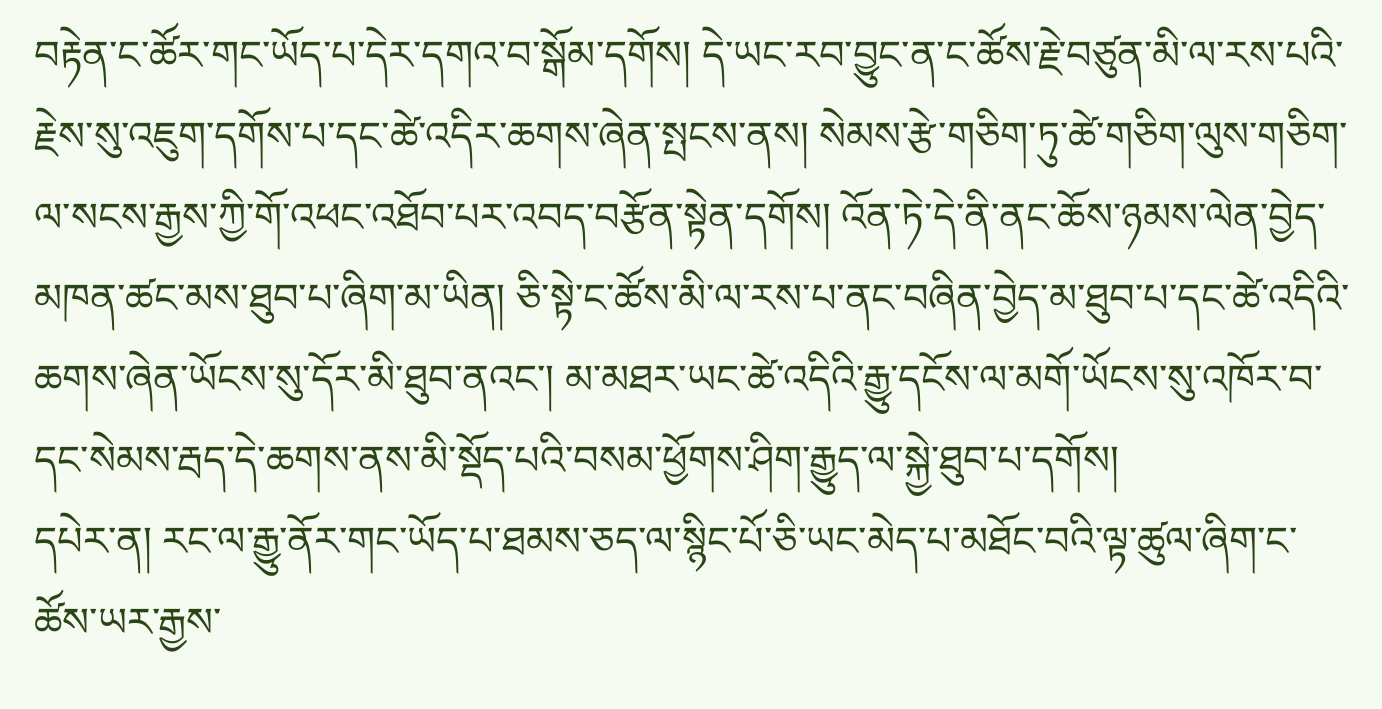བརྟེན་ང་ཚོར་གང་ཡོད་པ་དེར་དགའ་བ་སྒོམ་དགོས། དེ་ཡང་རབ་བྱུང་ན་ང་ཚོས་རྗེ་བཙུན་མི་ལ་རས་པའི་རྗེས་སུ་འཇུག་དགོས་པ་དང་ཚེ་འདིར་ཆགས་ཞེན་སྤངས་ནས། སེམས་རྩེ་གཅིག་ཏུ་ཚེ་གཅིག་ལུས་གཅིག་ལ་སངས་རྒྱས་ཀྱི་གོ་འཕང་འཐོབ་པར་འབད་བརྩོན་སྟེན་དགོས། འོན་ཏེ་དེ་ནི་ནང་ཆོས་ཉམས་ལེན་བྱེད་མཁན་ཚང་མས་ཐུབ་པ་ཞིག་མ་ཡིན། ཅི་སྟེ་ང་ཚོས་མི་ལ་རས་པ་ནང་བཞིན་བྱེད་མ་ཐུབ་པ་དང་ཚེ་འདིའི་ཆགས་ཞེན་ཡོངས་སུ་དོར་མི་ཐུབ་ནའང་། མ་མཐར་ཡང་ཚེ་འདིའི་རྒྱུ་དངོས་ལ་མགོ་ཡོངས་སུ་འཁོར་བ་དང་སེམས་རྦད་དེ་ཆགས་ནས་མི་སྡོད་པའི་བསམ་ཕྱོགས་ཤིག་རྒྱུད་ལ་སྐྱེ་ཐུབ་པ་དགོས།
དཔེར་ན། རང་ལ་རྒྱུ་ནོར་གང་ཡོད་པ་ཐམས་ཅད་ལ་སྙིང་པོ་ཅི་ཡང་མེད་པ་མཐོང་བའི་ལྟ་ཚུལ་ཞིག་ང་ཚོས་ཡར་རྒྱས་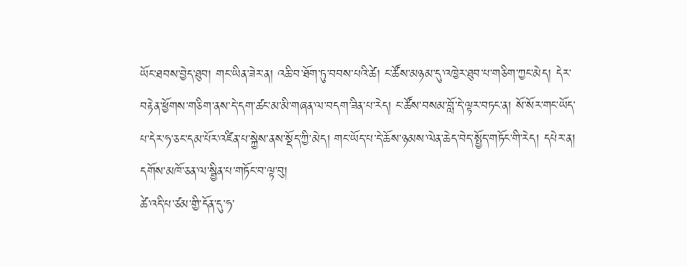ཡོང་ཐབས་བྱེད་ཐུབ། གང་ཡིན་ཟེར་ན། འཆི་བ་ཐོག་ཏུ་བབས་པའི་ཚེ། ང་ཚོས་མཉམ་དུ་འཁྱེར་ཐུབ་པ་གཅིག་ཀྱང་མེད། དེར་བརྟེན་ཕྱོགས་གཅིག་ནས་དེ་དག་ཚང་མ་མི་གཞན་ལ་བདག་ཟིན་པ་རེད། ང་ཚོས་བསམ་བློ་དེ་ལྟར་བཏང་ན། སོ་སོར་གང་ཡོད་པ་དེར་ཧ་ཅང་དམ་པོར་འཛིན་པ་སྐྱེས་ནས་སྡོད་ཀྱི་མེད། གང་ཡོད་པ་དེ་ཆོས་ཉམས་ལེན་ཆེད་བེད་སྤྱོད་གཏོང་གི་རེད། དཔེར་ན། དགོས་མཁོ་ཅན་ལ་སྦྱིན་པ་གཏོང་བ་ལྟ་བུ།
ཚེ་འདི་པ་ཙམ་གྱི་དོན་དུ་ཧ་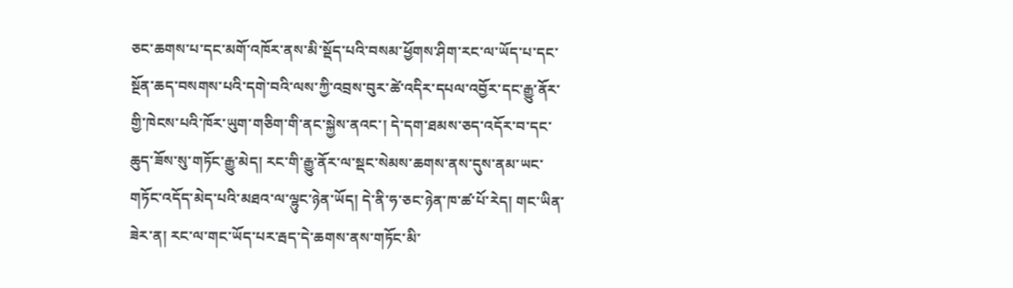ཅང་ཆགས་པ་དང་མགོ་འཁོར་ནས་མི་སྡོད་པའི་བསམ་ཕྱོགས་ཤིག་རང་ལ་ཡོད་པ་དང་སྔོན་ཆད་བསགས་པའི་དགེ་བའི་ལས་ཀྱི་འབྲས་བུར་ཚེ་འདིར་དཔལ་འབྱོར་དང་རྒྱུ་ནོར་གྱི་ཁེངས་པའི་ཁོར་ཡུག་གཅིག་གི་ནང་སྐྱེས་ནའང་། དེ་དག་ཐམས་ཅད་འདོར་བ་དང་ཆུད་ཟོས་སུ་གཏོང་རྒྱུ་མེད། རང་གི་རྒྱུ་ནོར་ལ་སྡང་སེམས་ཆགས་ནས་དུས་ནམ་ཡང་གཏོང་འདོད་མེད་པའི་མཐའ་ལ་ལྷུང་ཉེན་ཡོད། དེ་ནི་ཧ་ཅང་ཉེན་ཁ་ཚ་པོ་རེད། གང་ཡིན་ཟེར་ན། རང་ལ་གང་ཡོད་པར་རྦད་དེ་ཆགས་ནས་གཏོང་མི་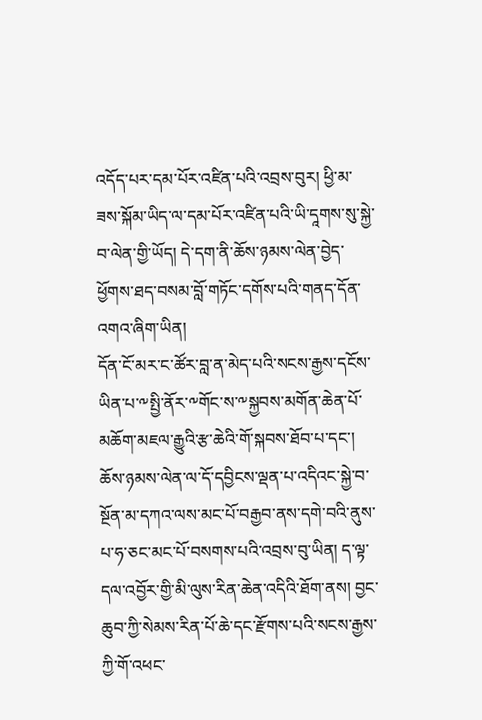འདོད་པར་དམ་པོར་འཛིན་པའི་འབྲས་བུར། ཕྱི་མ་ཟས་སྐོམ་ཡིད་ལ་དམ་པོར་འཛིན་པའི་ཡི་དཱགས་སུ་སྐྱེ་བ་ལེན་གྱི་ཡོད། དེ་དག་ནི་ཆོས་ཉམས་ལེན་བྱེད་ཕྱོགས་ཐད་བསམ་བློ་གཏོང་དགོས་པའི་གནད་དོན་འགའ་ཞིག་ཡིན།
དོན་ངོ་མར་ང་ཚོར་བླ་ན་མེད་པའི་སངས་རྒྱས་དངོས་ཡིན་པ་༸སྤྱི་ནོར་༸གོང་ས་༸སྐྱབས་མགོན་ཆེན་པོ་མཆོག་མཇལ་རྒྱུའི་རྩ་ཆེའི་གོ་སྐབས་ཐོབ་པ་དང་། ཆོས་ཉམས་ལེན་ལ་དོ་དབྱིངས་ལྡན་པ་འདིའང་སྐྱེ་བ་སྔོན་མ་དཀའ་ལས་མང་པོ་བརྒྱབ་ནས་དགེ་བའི་ནུས་པ་ཧ་ཅང་མང་པོ་བསགས་པའི་འབྲས་བུ་ཡིན། ད་ལྟ་དལ་འབྱོར་གྱི་མི་ལུས་རིན་ཆེན་འདིའི་ཐོག་ནས། བྱང་ཆུབ་ཀྱི་སེམས་རིན་པོ་ཆེ་དང་རྫོགས་པའི་སངས་རྒྱས་ཀྱི་གོ་འཕང་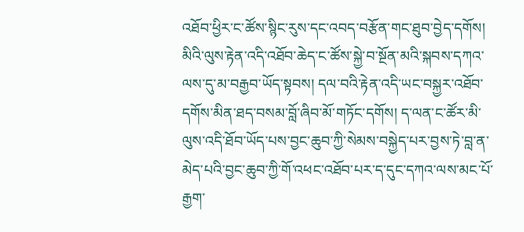འཐོབ་ཕྱིར་ང་ཚོས་སྙིང་རུས་དང་འབད་བརྩོན་གང་ཐུབ་བྱེད་དགོས། མིའི་ལུས་རྟེན་འདི་འཐོབ་ཆེད་ང་ཚོས་སྐྱེ་བ་སྔོན་མའི་སྐབས་དཀའ་ལས་དུ་མ་བརྒྱབ་ཡོད་སྟབས། དལ་བའི་རྟེན་འདི་ཡང་བསྐྱར་འཐོབ་དགོས་མིན་ཐད་བསམ་བློ་ཞིབ་མོ་གཏོང་དགོས། ད་ལན་ང་ཚོར་མི་ལུས་འདི་ཐོབ་ཡོད་པས་བྱང་ཆུབ་ཀྱི་སེམས་བསྐྱེད་པར་བྱས་ཏེ་བླ་ན་མེད་པའི་བྱང་ཆུབ་ཀྱི་གོ་འཕང་འཐོབ་པར་ད་དུང་དཀའ་ལས་མང་པོ་རྒྱག་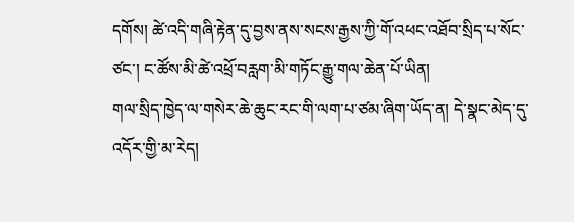དགོས། ཚེ་འདི་གཞི་རྟེན་དུ་བྱས་ནས་སངས་རྒྱས་ཀྱི་གོ་འཕང་འཐོབ་སྲིད་པ་སོང་ཙང་། ང་ཚོས་མི་ཚེ་འཕྲོ་བརླག་མི་གཏོང་རྒྱུ་གལ་ཆེན་པོ་ཡིན།
གལ་སྲིད་ཁྱེད་ལ་གསེར་ཆེ་ཆུང་རང་གི་ལག་པ་ཙམ་ཞིག་ཡོད་ན། དེ་སྣང་མེད་དུ་འདོར་གྱི་མ་རེད།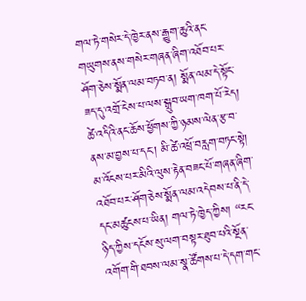གལ་ཏེ་གསེར་དེ་ཁྱེར་ནས་རྒྱུག་ཆུའི་ནང་གཡུགས་ནས་གསེར་གཞན་ཞིག་འཐོབ་པར་ཤོག་ཅེས་སྨོན་ལམ་བཏབ་ན། སྨོན་ལམ་དེ་སྟོང་ཟད་དུ་འགྲོ་ངེས་པ་ལས་སྒྲུབ་ཡག་ཁག་པོ་རེད། ཚེ་འདིའི་ནང་ཆོས་ཕྱོགས་ཀྱི་ཉམས་ལེན་རྩ་བ་ནས་མ་བྱས་པ་དང་། མི་ཚེ་འཕྲོ་བརླག་བཏང་སྟེ། མ་འོངས་པར་མིའི་ལུས་རྟེན་བཟང་པོ་གཞན་ཞིག་འཐོབ་པར་ཤོག་ཅེས་སྨོན་ལམ་འདེབས་པ་ནི་དེ་དང་མཚུངས་པ་ཡིན། གལ་ཏེ་ཁྱེད་ཀྱིས། “རང་ཉིད་ཀྱིས་དངོས་སུ་ལག་བསྟར་ཐུབ་པའི་སྔོན་འགོག་གི་ཐབས་ལམ་སྣ་ཚོགས་པ་དེ་དག་གང་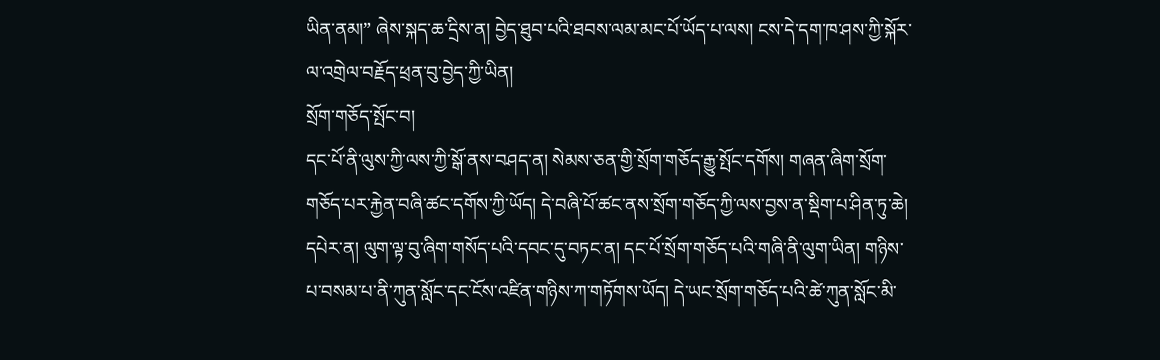ཡིན་ནམ།” ཞེས་སྐད་ཆ་དྲིས་ན། བྱེད་ཐུབ་པའི་ཐབས་ལམ་མང་པོ་ཡོད་པ་ལས། ངས་དེ་དག་ཁ་ཤས་ཀྱི་སྐོར་ལ་འགྲེལ་བརྗོད་ཕྲན་བུ་བྱེད་ཀྱི་ཡིན།
སྲོག་གཅོད་སྤོང་བ།
དང་པོ་ནི་ལུས་ཀྱི་ལས་ཀྱི་སྒོ་ནས་བཤད་ན། སེམས་ཅན་གྱི་སྲོག་གཅོད་རྒྱུ་སྤོང་དགོས། གཞན་ཞིག་སྲོག་གཅོད་པར་རྐྱེན་བཞི་ཚང་དགོས་ཀྱི་ཡོད། དེ་བཞི་པོ་ཚང་ནས་སྲོག་གཅོད་ཀྱི་ལས་བྱས་ན་སྡིག་པ་ཤིན་ཏུ་ཆེ། དཔེར་ན། ལུག་ལྟ་བུ་ཞིག་གསོད་པའི་དབང་དུ་བཏང་ན། དང་པོ་སྲོག་གཅོད་པའི་གཞི་ནི་ལུག་ཡིན། གཉིས་པ་བསམ་པ་ནི་ཀུན་སློང་དང་ངོས་འཛིན་གཉིས་ཀ་གཏོགས་ཡོད། དེ་ཡང་སྲོག་གཅོད་པའི་ཚེ་ཀུན་སློང་མི་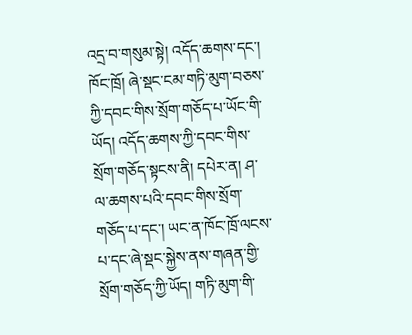འདྲ་བ་གསུམ་སྟེ། འདོད་ཆགས་དང་། ཁོང་ཁྲོ། ཞེ་སྡང་ངམ་གཏི་མུག་བཅས་ཀྱི་དབང་གིས་སྲོག་གཅོད་པ་ཡོང་གི་ཡོད། འདོད་ཆགས་ཀྱི་དབང་གིས་སྲོག་གཅོད་སྟངས་ནི། དཔེར་ན། ཤ་ལ་ཆགས་པའི་དབང་གིས་སྲོག་གཅོད་པ་དང་། ཡང་ན་ཁོང་ཁྲོ་ལངས་པ་དང་ཞེ་སྡང་སྐྱེས་ནས་གཞན་གྱི་སྲོག་གཅོད་ཀྱི་ཡོད། གཏི་མུག་གི་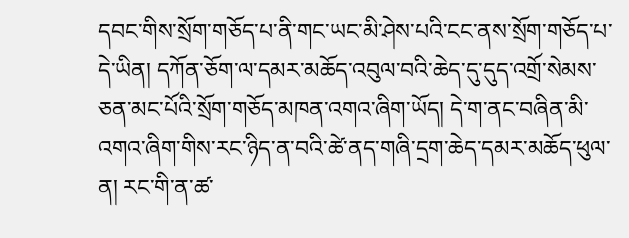དབང་གིས་སྲོག་གཅོད་པ་ནི་གང་ཡང་མི་ཤེས་པའི་ངང་ནས་སྲོག་གཅོད་པ་དེ་ཡིན། དཀོན་ཅོག་ལ་དམར་མཆོད་འབུལ་བའི་ཆེད་དུ་དུད་འགྲོ་སེམས་ཅན་མང་པོའི་སྲོག་གཅོད་མཁན་འགའ་ཞིག་ཡོད། དེ་ག་ནང་བཞིན་མི་འགའ་ཞིག་གིས་རང་ཉིད་ན་བའི་ཚེ་ནད་གཞི་དྲག་ཆེད་དམར་མཆོད་ཕུལ་ན། རང་གི་ན་ཚ་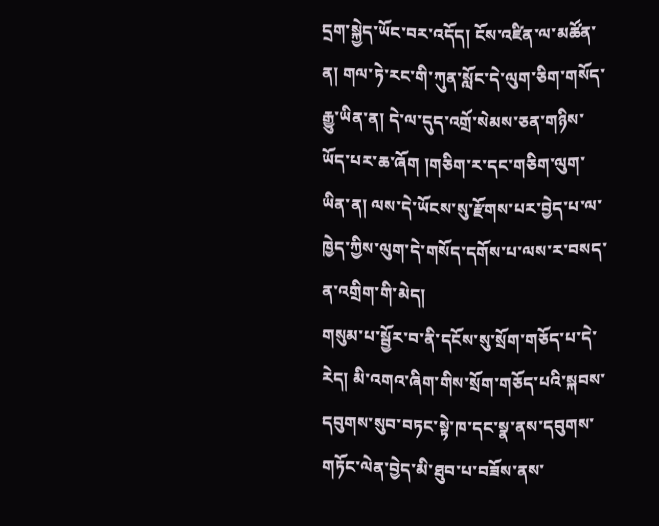དྲག་སྐྱེད་ཡོང་བར་འདོད། ངོས་འཛིན་ལ་མཚོན་ན། གལ་ཏེ་རང་གི་ཀུན་སློང་དེ་ལུག་ཅིག་གསོད་རྒྱུ་ཡིན་ན། དེ་ལ་དུད་འགྲོ་སེམས་ཅན་གཉིས་ཡོད་པར་ཆ་ཞོག །གཅིག་ར་དང་གཅིག་ལུག་ཡིན་ན། ལས་དེ་ཡོངས་སུ་རྫོགས་པར་བྱེད་པ་ལ་ཁྱེད་ཀྱིས་ལུག་དེ་གསོད་དགོས་པ་ལས་ར་བསད་ན་འགྲིག་གི་མེད།
གསུམ་པ་སྦྱོར་བ་ནི་དངོས་སུ་སྲོག་གཅོད་པ་དེ་རེད། མི་འགའ་ཞིག་གིས་སྲོག་གཅོད་པའི་སྐབས་དབུགས་སུབ་བཏང་སྟེ་ཁ་དང་སྣ་ནས་དབུགས་གཏོང་ལེན་བྱེད་མི་ཐུབ་པ་བཟོས་ནས་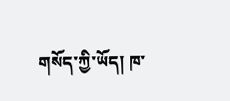གསོད་ཀྱི་ཡོད། ཁ་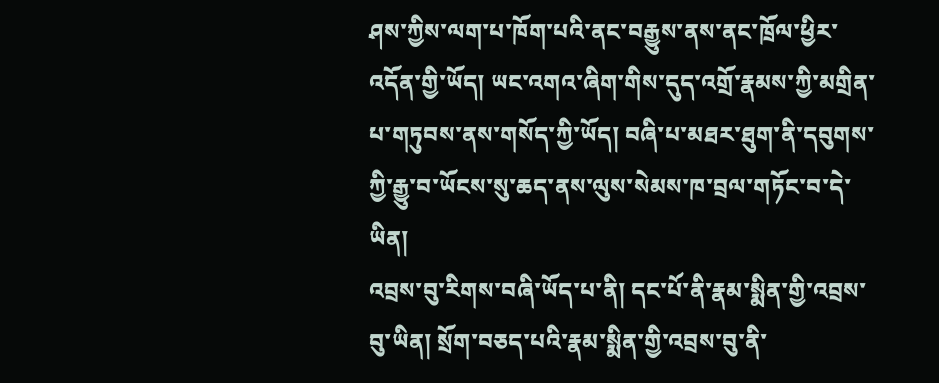ཤས་ཀྱིས་ལག་པ་ཁོག་པའི་ནང་བརྒྱུས་ནས་ནང་ཁྲོལ་ཕྱིར་འདོན་གྱི་ཡོད། ཡང་འགའ་ཞིག་གིས་དུད་འགྲོ་རྣམས་ཀྱི་མགྲིན་པ་གཏུབས་ནས་གསོད་ཀྱི་ཡོད། བཞི་པ་མཐར་ཐུག་ནི་དབུགས་ཀྱི་རྒྱུ་བ་ཡོངས་སུ་ཆད་ནས་ལུས་སེམས་ཁ་བྲལ་གཏོང་བ་དེ་ཡིན།
འབྲས་བུ་རིགས་བཞི་ཡོད་པ་ནི། དང་པོ་ནི་རྣམ་སྨིན་གྱི་འབྲས་བུ་ཡིན། སྲོག་བཅད་པའི་རྣམ་སྨིན་གྱི་འབྲས་བུ་ནི་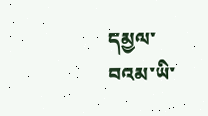དམྱལ་བའམ་ཡི་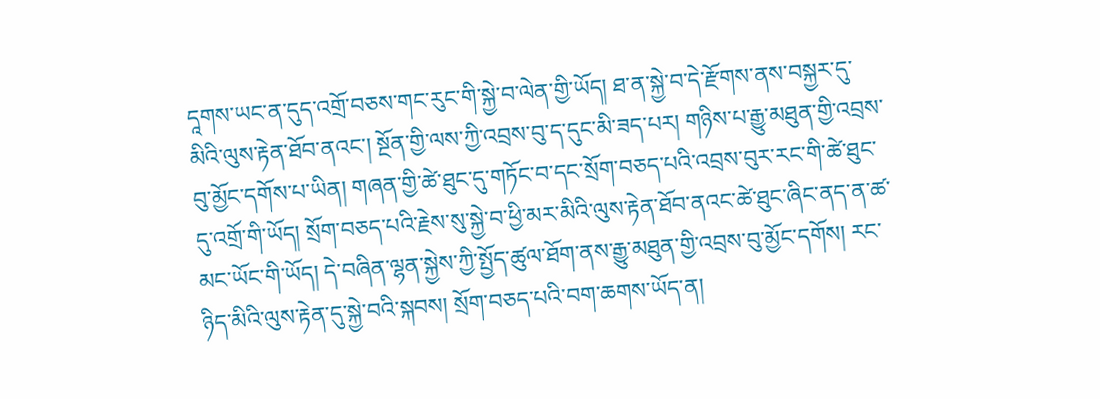དཱགས་ཡང་ན་དུད་འགྲོ་བཅས་གང་རུང་གི་སྐྱེ་བ་ལེན་གྱི་ཡོད། ཐ་ན་སྐྱེ་བ་དེ་རྫོགས་ནས་བསྐྱར་དུ་མིའི་ལུས་རྟེན་ཐོབ་ནའང་། སྔོན་གྱི་ལས་ཀྱི་འབྲས་བུ་ད་དུང་མི་ཟད་པར། གཉིས་པ་རྒྱུ་མཐུན་གྱི་འབྲས་བུ་མྱོང་དགོས་པ་ཡིན། གཞན་གྱི་ཚེ་ཐུང་དུ་གཏོང་བ་དང་སྲོག་བཅད་པའི་འབྲས་བུར་རང་གི་ཚེ་ཐུང་དུ་འགྲོ་གི་ཡོད། སྲོག་བཅད་པའི་རྗེས་སུ་སྐྱེ་བ་ཕྱི་མར་མིའི་ལུས་རྟེན་ཐོབ་ནའང་ཚེ་ཐུང་ཞིང་ནད་ན་ཚ་མང་ཡོང་གི་ཡོད། དེ་བཞིན་ལྷན་སྐྱེས་ཀྱི་སྤྱོད་ཚུལ་ཐོག་ནས་རྒྱུ་མཐུན་གྱི་འབྲས་བུ་མྱོང་དགོས། རང་ཉིད་མིའི་ལུས་རྟེན་དུ་སྐྱེ་བའི་སྐབས། སྲོག་བཅད་པའི་བག་ཆགས་ཡོད་ན།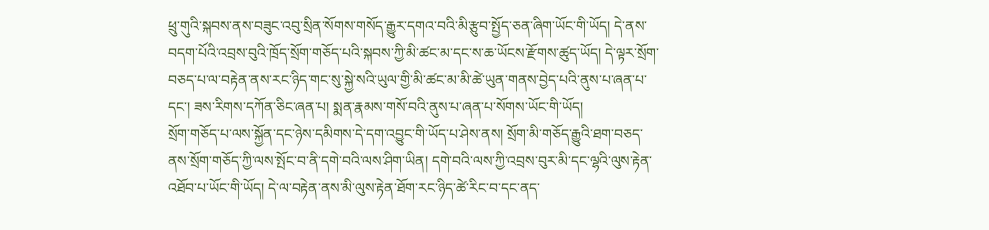ཕྲུ་གུའི་སྐབས་ནས་བཟུང་འབུ་སྲིན་སོགས་གསོད་རྒྱུར་དགའ་བའི་མི་རྩུབ་སྤྱོད་ཅན་ཞིག་ཡོང་གི་ཡོད། དེ་ནས་བདག་པོའི་འབྲས་བུའི་ཁྲོད་སྲོག་གཅོད་པའི་སྐབས་ཀྱི་མི་ཚང་མ་དང་ས་ཆ་ཡོངས་རྫོགས་ཚུད་ཡོད། དེ་ལྟར་སྲོག་བཅད་པ་ལ་བརྟེན་ནས་རང་ཉིད་གང་སུ་སྐྱེ་སའི་ཡུལ་གྱི་མི་ཚང་མ་མི་ཚེ་ཡུན་གནས་བྱེད་པའི་ནུས་པ་ཞན་པ་དང་། ཟས་རིགས་དཀོན་ཅིང་ཞན་པ། སྨན་རྣམས་གསོ་བའི་ནུས་པ་ཞན་པ་སོགས་ཡོང་གི་ཡོད།
སྲོག་གཅོད་པ་ལས་སྐྱོན་དང་ཉེས་དམིགས་དེ་དག་འབྱུང་གི་ཡོད་པ་ཤེས་ནས། སྲོག་མི་གཅོད་རྒྱུའི་ཐག་བཅད་ནས་སྲོག་གཅོད་ཀྱི་ལས་སྤོང་བ་ནི་དགེ་བའི་ལས་ཤིག་ཡིན། དགེ་བའི་ལས་ཀྱི་འབྲས་བུར་མི་དང་ལྷའི་ལུས་རྟེན་འཐོབ་པ་ཡོང་གི་ཡོད། དེ་ལ་བརྟེན་ནས་མི་ལུས་རྟེན་ཐོག་རང་ཉིད་ཚེ་རིང་བ་དང་ནད་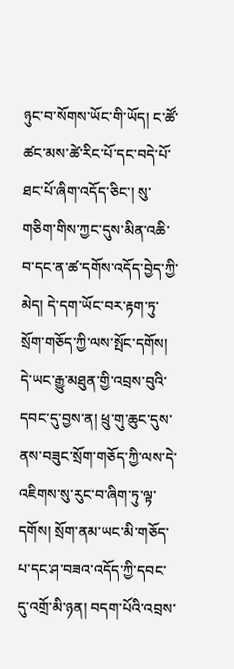ཉུང་བ་སོགས་ཡོང་གི་ཡོད། ང་ཚོ་ཚང་མས་ཚེ་རིང་པོ་དང་བདེ་པོ་ཐང་པོ་ཞིག་འདོད་ཅིང་། སུ་གཅིག་གིས་ཀྱང་དུས་མིན་འཆི་བ་དང་ན་ཚ་དགོས་འདོད་བྱེད་ཀྱི་མེད། དེ་དག་ཡོང་བར་རྟག་ཏུ་སྲོག་གཅོད་ཀྱི་ལས་སྤོང་དགོས། དེ་ཡང་རྒྱུ་མཐུན་གྱི་འབྲས་བུའི་དབང་དུ་བྱས་ན། ཕྲུ་གུ་ཆུང་དུས་ནས་བཟུང་སྲོག་གཅོད་ཀྱི་ལས་དེ་འཇིགས་སུ་རུང་བ་ཞིག་ཏུ་ལྟ་དགོས། སྲོག་ནམ་ཡང་མི་གཅོད་པ་དང་ཤ་བཟའ་འདོད་ཀྱི་དབང་དུ་འགྲོ་མི་ཉན། བདག་པོའི་འབྲས་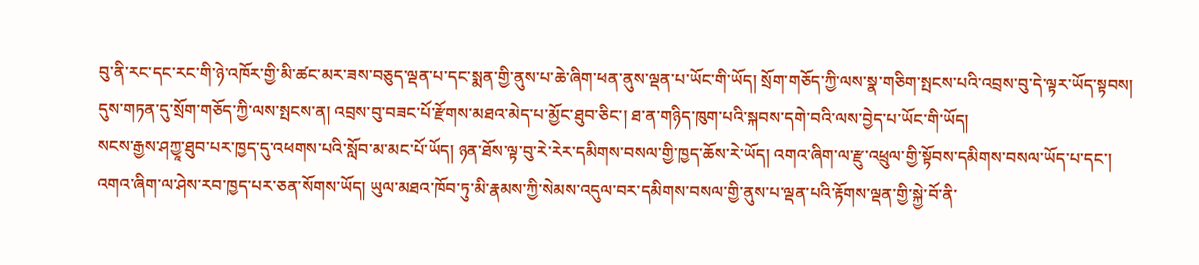བུ་ནི་རང་དང་རང་གི་ཉེ་འཁོར་གྱི་མི་ཚང་མར་ཟས་བཅུད་ལྡན་པ་དང་སྨན་གྱི་ནུས་པ་ཆེ་ཞིག་ཕན་ནུས་ལྡན་པ་ཡོང་གི་ཡོད། སྲོག་གཅོད་ཀྱི་ལས་སྣ་གཅིག་སྤངས་པའི་འབྲས་བུ་དེ་ལྟར་ཡོད་སྟབས། དུས་གཏན་དུ་སྲོག་གཅོད་ཀྱི་ལས་སྤངས་ན། འབྲས་བུ་བཟང་པོ་རྫོགས་མཐའ་མེད་པ་མྱོང་ཐུབ་ཅིང་། ཐ་ན་གཉིད་ཁུག་པའི་སྐབས་དགེ་བའི་ལས་བྱེད་པ་ཡོང་གི་ཡོད།
སངས་རྒྱས་ཤཀྱཱ་ཐུབ་པར་ཁྱད་དུ་འཕགས་པའི་སློབ་མ་མང་པོ་ཡོད། ཉན་ཐོས་ལྟ་བུ་རེ་རེར་དམིགས་བསལ་གྱི་ཁྱད་ཆོས་རེ་ཡོད། འགའ་ཞིག་ལ་རྫུ་འཕྲུལ་གྱི་སྟོབས་དམིགས་བསལ་ཡོད་པ་དང་། འགའ་ཞིག་ལ་ཤེས་རབ་ཁྱད་པར་ཅན་སོགས་ཡོད། ཡུལ་མཐའ་ཁོབ་ཏུ་མི་རྣམས་ཀྱི་སེམས་འདུལ་བར་དམིགས་བསལ་གྱི་ནུས་པ་ལྡན་པའི་རྟོགས་ལྡན་གྱི་སྐྱེ་བོ་ནི་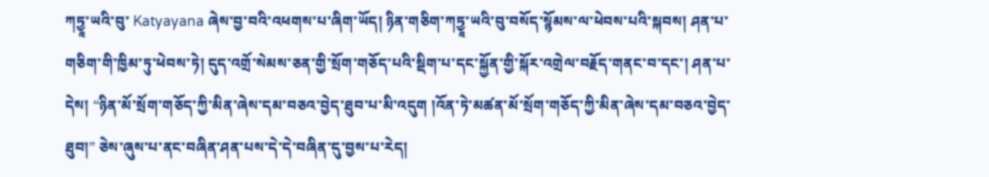ཀཏྱཱ་ཡའི་བུ་ Katyayana ཞེས་བྱ་བའི་འཕགས་པ་ཞིག་ཡོད། ཉིན་གཅིག་ཀཏྱཱ་ཡའི་བུ་བསོད་སྙོམས་ལ་ཕེབས་པའི་སྐབས། ཤན་པ་གཅིག་གི་ཁྱིམ་ཏུ་ཕེབས་ཏེ། དུད་འགྲོ་སེམས་ཅན་གྱི་སྲོག་གཅོད་པའི་སྡིག་པ་དང་སྐྱོན་གྱི་སྐོར་འགྲེལ་བརྗོད་གནང་བ་དང་། ཤན་པ་དེས། “ཉིན་མོ་སྲོག་གཅོད་ཀྱི་མིན་ཞེས་དམ་བཅའ་བྱེད་ཐུབ་པ་མི་འདུག །འོན་ཏེ་མཚན་མོ་སྲོག་གཅོད་ཀྱི་མིན་ཞེས་དམ་བཅའ་བྱེད་ཐུབ།” ཅེས་ཞུས་པ་ནང་བཞིན་ཤན་པས་དེ་དེ་བཞིན་དུ་བྱས་པ་རེད།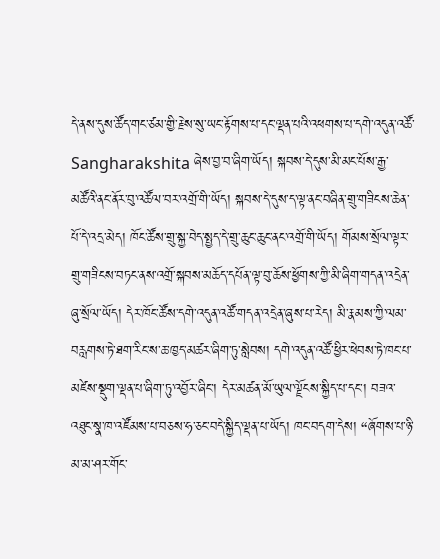དེ་ནས་དུས་ཚོད་གང་ཙམ་གྱི་རྗེས་སུ་ཡང་རྟོགས་པ་དང་ལྡན་པའི་འཕགས་པ་དགེ་འདུན་འཚོ་ Sangharakshita ཞེས་བྱ་བ་ཞིག་ཡོད། སྐབས་དེ་དུས་མི་མང་པོས་རྒྱ་མཚོའི་ནང་ནོར་བུ་འཚོལ་བར་འགྲོ་གི་ཡོད། སྐབས་དེ་དུས་ད་ལྟ་ནང་བཞིན་གྲུ་གཟིངས་ཆེན་པོ་དེ་འདྲ་མེད། ཁོང་ཚོས་གྲུ་སྐྱ་བེད་སྤྱད་དེ་གྲུ་ཆུང་ཆུང་ནང་འགྲོ་གི་ཡོད། གོམས་སྲོལ་ལྟར་གྲུ་གཟིངས་བཏང་ནས་འགྲོ་སྐབས་མཆོད་དཔོན་ལྟ་བུ་ཆོས་ཕྱོགས་ཀྱི་མི་ཞིག་གདན་འདྲེན་ཞུ་སྲོལ་ཡོད། དེར་ཁོང་ཚོས་དགེ་འདུན་འཚོ་གདན་འདྲེན་ཞུས་པ་རེད། མི་རྣམས་ཀྱི་ལམ་བརླགས་ཏེ་ཐག་རིང་ས་ཆ་ཁྱད་མཚར་ཞིག་ཏུ་སླེབས། དགེ་འདུན་འཚོ་ཕྱིར་ཕེབས་ཏེ་ཁང་པ་མཛེས་སྡུག་ལྡན་པ་ཞིག་ཏུ་འབྱོར་ཞིང་། དེར་མཚན་མོ་ཡུལ་ལྗོངས་སྐྱིད་པ་དང་། བཟའ་འཐུང་སྣ་ཁ་འཛོམས་པ་བཅས་ཧ་ཅང་བདེ་སྐྱིད་ལྡན་པ་ཡོད། ཁང་བདག་དེས། “ཞོགས་པ་ཉི་མ་མ་ཤར་གོང་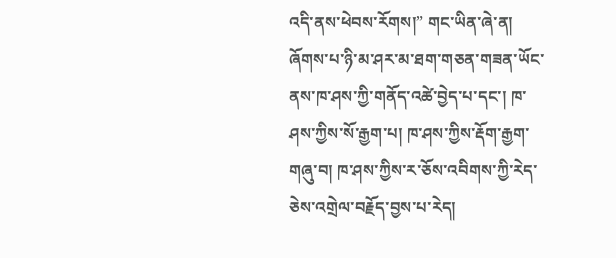འདི་ནས་ཕེབས་རོགས།” གང་ཡིན་ཞེ་ན། ཞོགས་པ་ཉི་མ་ཤར་མ་ཐག་གཅན་གཟན་ཡོང་ནས་ཁ་ཤས་ཀྱི་གནོད་འཚེ་བྱེད་པ་དང་། ཁ་ཤས་ཀྱིས་སོ་རྒྱག་པ། ཁ་ཤས་ཀྱིས་རྡོག་རྒྱག་གཞུ་བ། ཁ་ཤས་ཀྱིས་ར་ཅོས་འབིགས་ཀྱི་རེད་ཅེས་འགྲེལ་བརྗོད་བྱས་པ་རེད།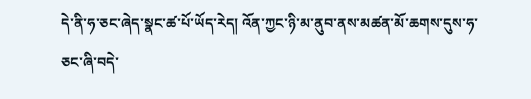དེ་ནི་ཧ་ཅང་ཞེད་སྣང་ཚ་པོ་ཡོད་རེད། འོན་ཀྱང་ཉི་མ་ནུབ་ནས་མཚན་མོ་ཆགས་དུས་ཧ་ཅང་ཞི་བདེ་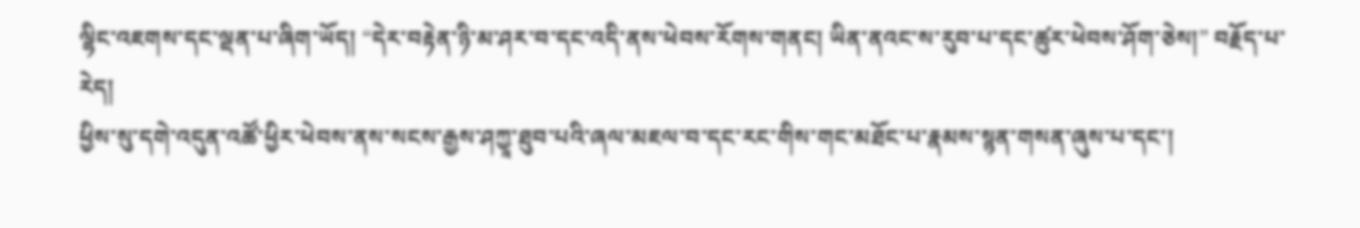ལྷིང་འཇགས་དང་ལྡན་པ་ཞིག་ཡོད། “དེར་བརྟེན་ཉི་མ་ཤར་བ་དང་འདི་ནས་ཕེབས་རོགས་གནང། ཡིན་ནའང་ས་རུབ་པ་དང་ཚུར་ཕེབས་ཤོག་ཅེས།” བརྗོད་པ་རེད།
ཕྱིས་སུ་དགེ་འདུན་འཚོ་ཕྱིར་ཕེབས་ནས་སངས་རྒྱས་ཤཀྱཱ་ཐུབ་པའི་ཞལ་མཇལ་བ་དང་རང་གིས་གང་མཐོང་པ་རྣམས་སྙན་གསན་ཞུས་པ་དང་།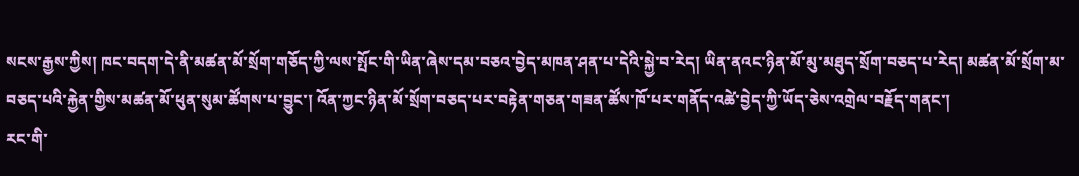སངས་རྒྱས་ཀྱིས། ཁང་བདག་དེ་ནི་མཚན་མོ་སྲོག་གཅོད་ཀྱི་ལས་སྤོང་གི་ཡིན་ཞེས་དམ་བཅའ་བྱེད་མཁན་ཤན་པ་དེའི་སྐྱེ་བ་རེད། ཡིན་ནའང་ཉིན་མོ་མུ་མཐུད་སྲོག་བཅད་པ་རེད། མཚན་མོ་སྲོག་མ་བཅད་པའི་རྐྱེན་གྱིས་མཚན་མོ་ཕུན་སུམ་ཚོགས་པ་བྱུང་། འོན་ཀྱང་ཉིན་མོ་སྲོག་བཅད་པར་བརྟེན་གཅན་གཟན་ཚོས་ཁོ་པར་གནོད་འཚེ་བྱེད་ཀྱི་ཡོད་ཅེས་འགྲེལ་བརྗོད་གནང་།
རང་གི་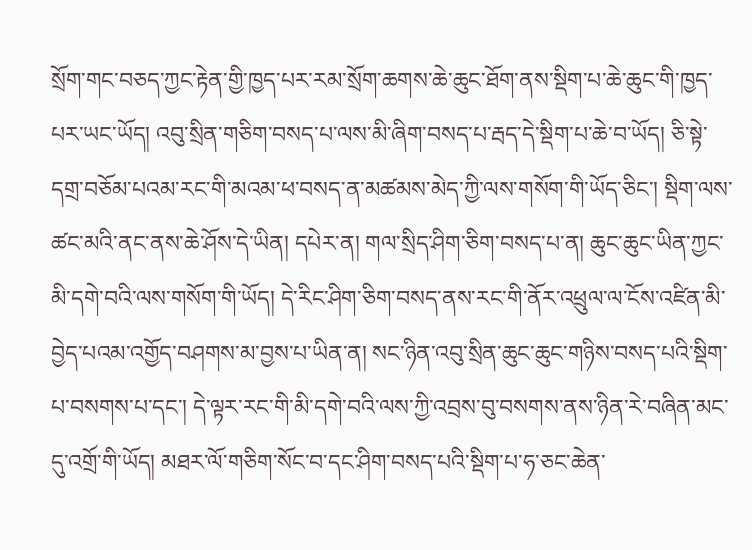སྲོག་གང་བཅད་ཀྱང་རྟེན་གྱི་ཁྱད་པར་རམ་སྲོག་ཆགས་ཆེ་ཆུང་ཐོག་ནས་སྡིག་པ་ཆེ་ཆུང་གི་ཁྱད་པར་ཡང་ཡོད། འབུ་སྲིན་གཅིག་བསད་པ་ལས་མི་ཞིག་བསད་པ་རྦད་དེ་སྡིག་པ་ཆེ་བ་ཡོད། ཅི་སྟེ་དགྲ་བཅོམ་པའམ་རང་གི་མའམ་ཕ་བསད་ན་མཚམས་མེད་ཀྱི་ལས་གསོག་གི་ཡོད་ཅིང་། སྡིག་ལས་ཚང་མའི་ནང་ནས་ཆེ་ཤོས་དེ་ཡིན། དཔེར་ན། གལ་སྲིད་ཤིག་ཅིག་བསད་པ་ན། ཆུང་ཆུང་ཡིན་ཀྱང་མི་དགེ་བའི་ལས་གསོག་གི་ཡོད། དེ་རིང་ཤིག་ཅིག་བསད་ནས་རང་གི་ནོར་འཕྲུལ་ལ་ངོས་འཛིན་མི་བྱེད་པའམ་འགྱོད་བཤགས་མ་བྱས་པ་ཡིན་ན། སང་ཉིན་འབུ་སྲིན་ཆུང་ཆུང་གཉིས་བསད་པའི་སྡིག་པ་བསགས་པ་དང་། དེ་ལྟར་རང་གི་མི་དགེ་བའི་ལས་ཀྱི་འབྲས་བུ་བསགས་ནས་ཉིན་རེ་བཞིན་མང་དུ་འགྲོ་གི་ཡོད། མཐར་ལོ་གཅིག་སོང་བ་དང་ཤིག་བསད་པའི་སྡིག་པ་ཧ་ཅང་ཆེན་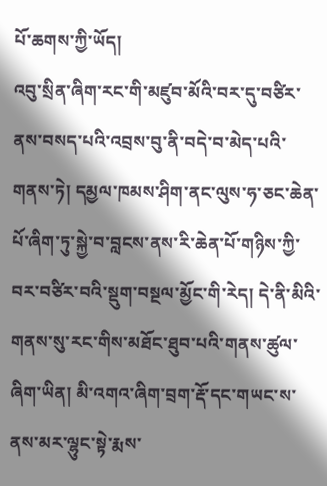པོ་ཆགས་ཀྱི་ཡོད།
འབུ་སྲིན་ཞིག་རང་གི་མཛུབ་མོའི་བར་དུ་བཙིར་ནས་བསད་པའི་འབྲས་བུ་ནི་བདེ་བ་མེད་པའི་གནས་ཏེ། དམྱལ་ཁམས་ཤིག་ནང་ལུས་ཧ་ཅང་ཆེན་པོ་ཞིག་ཏུ་སྐྱེ་བ་བླངས་ནས་རི་ཆེན་པོ་གཉིས་ཀྱི་བར་བཙིར་བའི་སྡུག་བསྔལ་མྱོང་གི་རེད། དེ་ནི་མིའི་གནས་སུ་རང་གིས་མཐོང་ཐུབ་པའི་གནས་ཚུལ་ཞིག་ཡིན། མི་འགའ་ཞིག་བྲག་རྡོ་དང་གཡང་ས་ནས་མར་ལྷུང་སྟེ་རྨས་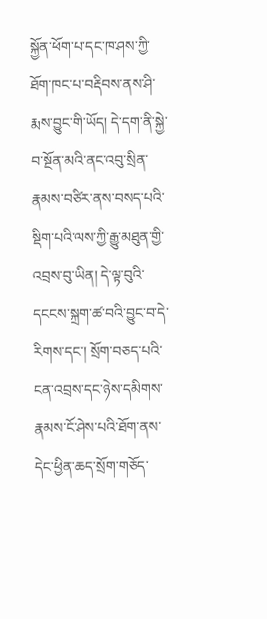སྐྱོན་ཕོག་པ་དང་ཁ་ཤས་ཀྱི་ཐོག་ཁང་པ་བརྡིབས་ནས་ཤི་རྨས་བྱུང་གི་ཡོད། དེ་དག་ནི་སྐྱེ་བ་སྔོན་མའི་ནང་འབུ་སྲིན་རྣམས་བཙིར་ནས་བསད་པའི་སྡིག་པའི་ལས་ཀྱི་རྒྱུ་མཐུན་གྱི་འབྲས་བུ་ཡིན། དེ་ལྟ་བུའི་དངངས་སྐྲག་ཚ་བའི་བྱུང་བ་དེ་རིགས་དང་། སྲོག་བཅད་པའི་ངན་འབྲས་དང་ཉེས་དམིགས་རྣམས་ངོ་ཤེས་པའི་ཐོག་ནས་དེང་ཕྱིན་ཆད་སྲོག་གཅོད་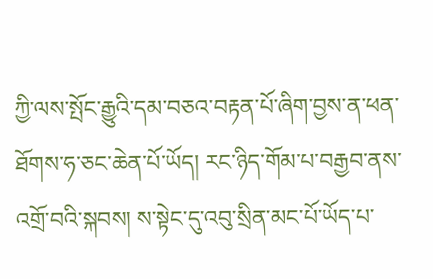ཀྱི་ལས་སྤོང་རྒྱུའི་དམ་བཅའ་བརྟན་པོ་ཞིག་བྱས་ན་ཕན་ཐོགས་ཧ་ཅང་ཆེན་པོ་ཡོད། རང་ཉིད་གོམ་པ་བརྒྱབ་ནས་འགྲོ་བའི་སྐབས། ས་སྟེང་དུ་འབུ་སྲིན་མང་པོ་ཡོད་པ་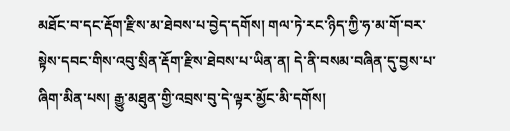མཐོང་བ་དང་རྡོག་རྫིས་མ་ཐེབས་པ་བྱེད་དགོས། གལ་ཏེ་རང་ཉིད་ཀྱི་ཧ་མ་གོ་བར་སྟེས་དབང་གིས་འབུ་སྲིན་རྡོག་རྫིས་ཐེབས་པ་ཡིན་ན། དེ་ནི་བསམ་བཞིན་དུ་བྱས་པ་ཞིག་མིན་པས། རྒྱུ་མཐུན་གྱི་འབྲས་བུ་དེ་ལྟར་མྱོང་མི་དགོས།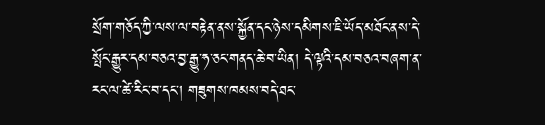སྲོག་གཅོད་ཀྱི་ལས་ལ་བརྟེན་ནས་སྐྱོན་དང་ཉེས་དམིགས་ཇི་ཡོད་མཐོང་ནས་དེ་སྤོང་རྒྱུར་དམ་བཅའ་བྱ་རྒྱུ་ཧ་ཅང་གནད་ཆེ་བ་ཡིན། དེ་ལྟའི་དམ་བཅའ་བཞག་ན་རང་ལ་ཚེ་རིང་བ་དང་། གཟུགས་ཁམས་བདེ་ཐང་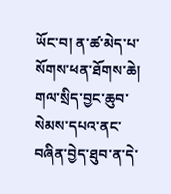ཡོང་བ། ན་ཚ་མེད་པ་སོགས་ཕན་ཐོགས་ཆེ། གལ་སྲིད་བྱང་ཆུབ་སེམས་དཔའ་ནང་བཞིན་བྱེད་ཐུབ་ན་དེ་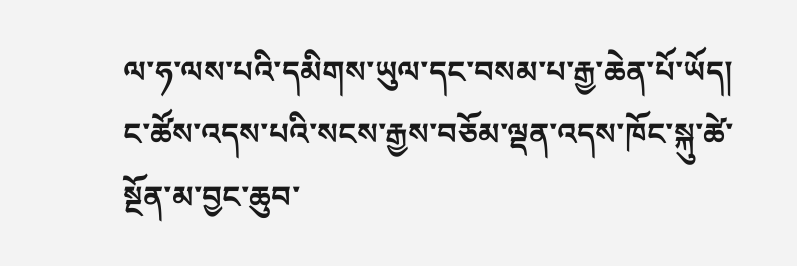ལ་ཧ་ལས་པའི་དམིགས་ཡུལ་དང་བསམ་པ་རྒྱ་ཆེན་པོ་ཡོད། ང་ཚོས་འདས་པའི་སངས་རྒྱས་བཅོམ་ལྡན་འདས་ཁོང་སྐུ་ཚེ་སྔོན་མ་བྱང་ཆུབ་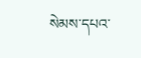སེམས་དཔའ་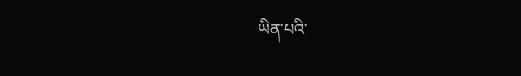ཡིན་པའི་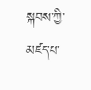སྐབས་ཀྱི་མཛད་པ་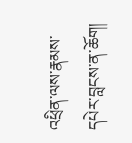འཕྲིན་ལས་རྣམས་དཔེར་བླངས་ན་ཆོག།